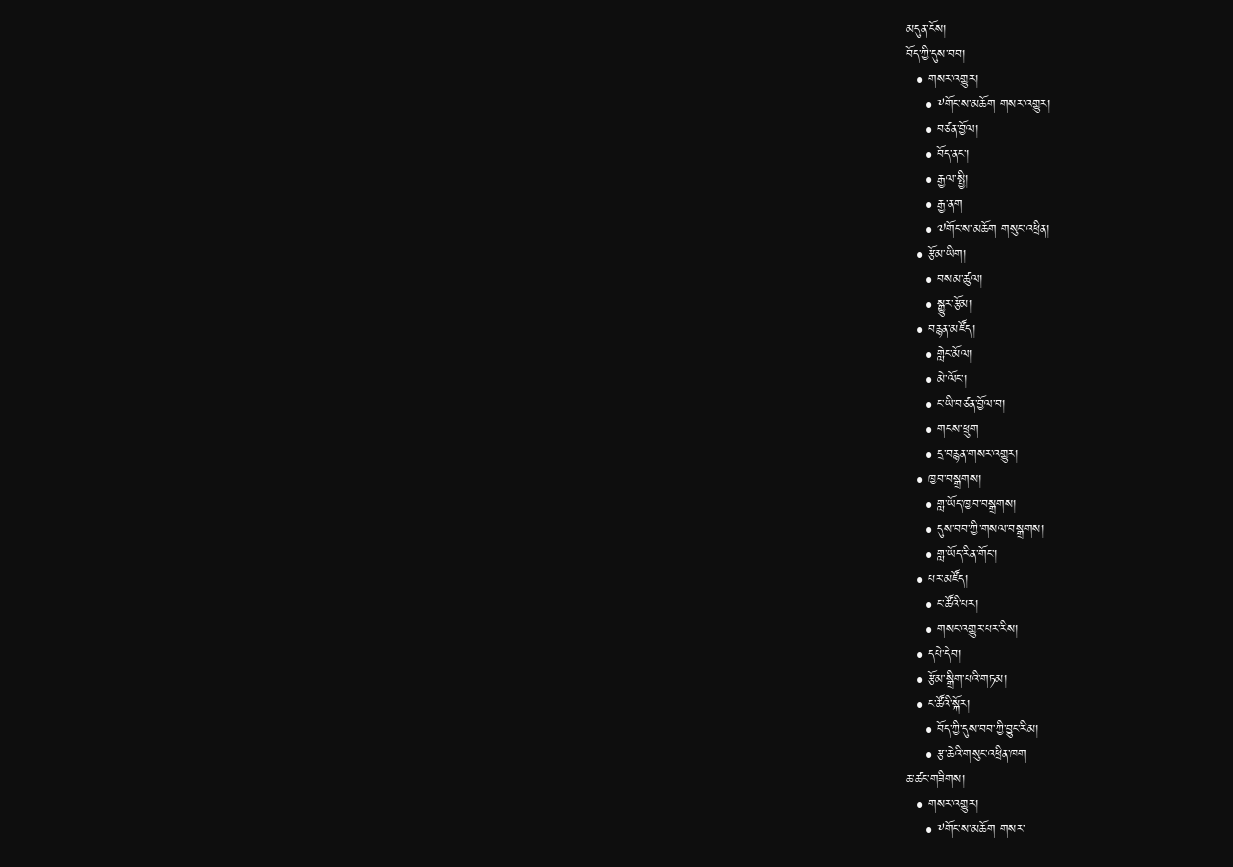མདུན་ངོས།
བོད་ཀྱི་དུས་བབ།
  • གསར་འགྱུར།
    • ༸གོང་ས་མཆོག གསར་འགྱུར།
    • བཙན་བྱོལ།
    • བོད་ནང་།
    • རྒྱལ་སྤྱི།
    • རྒྱ་ནག
    • ༧གོང་ས་མཆོག གསུང་འཕྲིན།
  • རྩོམ་ཡིག།
    • བསམ་ཚུལ།
    • སྒྱུར་རྩོམ།
  • བརྙན་མཛོད།
    • གླེང་མོལ།
    • མེ་ལོང་།
    • ང་ཡི་བཙན་བྱོལ་བ།
    • གངས་ཕྲུག
    • དྲ་བརྙན་གསར་འགྱུར།
  • ཁྱབ་བསྒྲགས།
    • གླ་ཡོད་ཁྱབ་བསྒྲགས།
    • དུས་བབ་ཀྱི་གསལ་བསྒྲགས།
    • གླ་ཡོད་རིན་གོང་།
  • པར་མཛོད།
    • ང་ཚོའི་པར།
    • གསང་འགྱུར་པར་རིས།
  • དཔེ་དེབ།
  • རྩོམ་སྒྲིག་པའི་གཏམ།
  • ང་ཚོའི་སྐོར།
    • བོད་ཀྱི་དུས་བབ་ཀྱི་བྱུང་རིམ།
    • རྩ་ཆེའི་གསུང་འཕྲིན་ཁག
ཆ་ཚང་གཟིགས།
  • གསར་འགྱུར།
    • ༸གོང་ས་མཆོག གསར་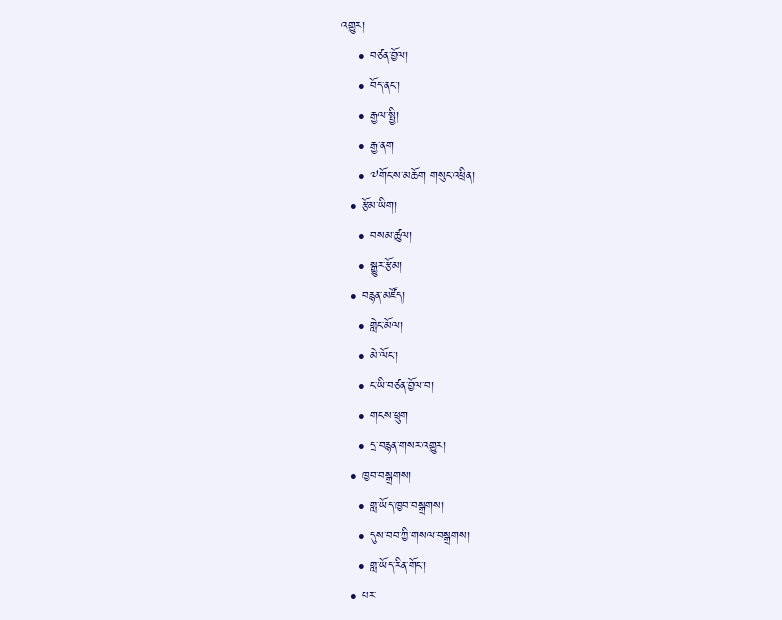འགྱུར།
    • བཙན་བྱོལ།
    • བོད་ནང་།
    • རྒྱལ་སྤྱི།
    • རྒྱ་ནག
    • ༧གོང་ས་མཆོག གསུང་འཕྲིན།
  • རྩོམ་ཡིག།
    • བསམ་ཚུལ།
    • སྒྱུར་རྩོམ།
  • བརྙན་མཛོད།
    • གླེང་མོལ།
    • མེ་ལོང་།
    • ང་ཡི་བཙན་བྱོལ་བ།
    • གངས་ཕྲུག
    • དྲ་བརྙན་གསར་འགྱུར།
  • ཁྱབ་བསྒྲགས།
    • གླ་ཡོད་ཁྱབ་བསྒྲགས།
    • དུས་བབ་ཀྱི་གསལ་བསྒྲགས།
    • གླ་ཡོད་རིན་གོང་།
  • པར་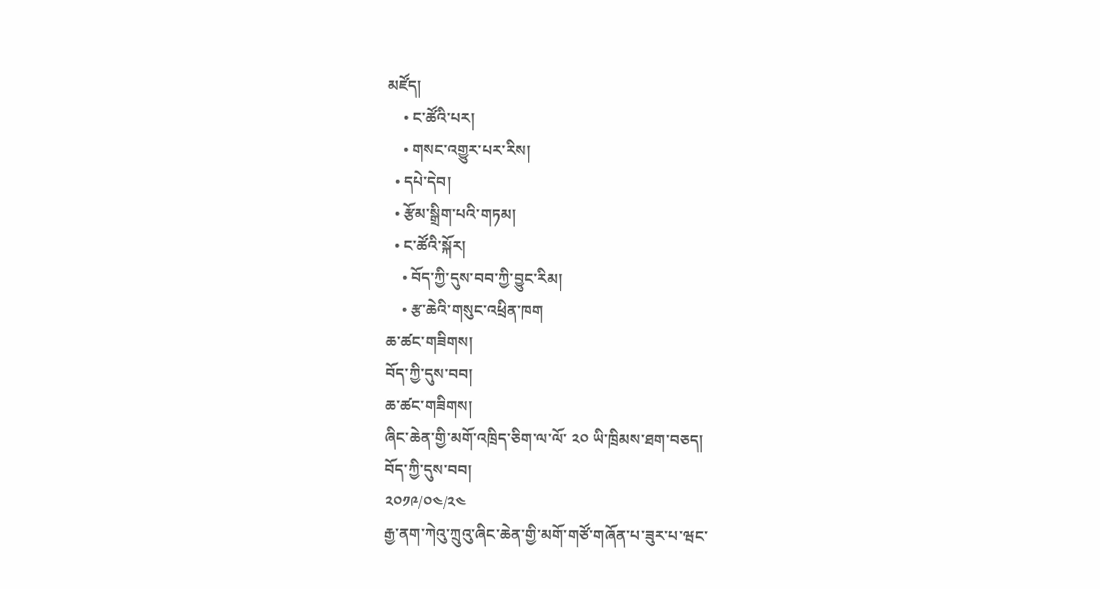མཛོད།
    • ང་ཚོའི་པར།
    • གསང་འགྱུར་པར་རིས།
  • དཔེ་དེབ།
  • རྩོམ་སྒྲིག་པའི་གཏམ།
  • ང་ཚོའི་སྐོར།
    • བོད་ཀྱི་དུས་བབ་ཀྱི་བྱུང་རིམ།
    • རྩ་ཆེའི་གསུང་འཕྲིན་ཁག
ཆ་ཚང་གཟིགས།
བོད་ཀྱི་དུས་བབ།
ཆ་ཚང་གཟིགས།
ཞིང་ཆེན་གྱི་མགོ་འཁྲིད་ཅིག་ལ་ལོ་ ༢༠ ཡི་ཁྲིམས་ཐག་བཅད།
བོད་ཀྱི་དུས་བབ།
༢༠༡༩/༠༤/༢༤
རྒྱ་ནག་ཀེའུ་ཀྲུའུ་ཞིང་ཆེན་གྱི་མགོ་གཙོ་གཞོན་པ་ཟུར་པ་ཝང་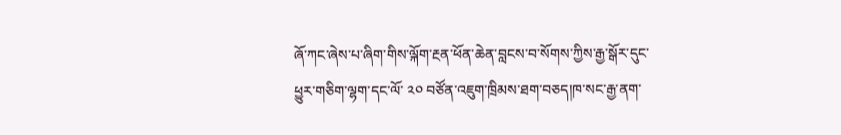ཞོ་ཀང་ཞེས་པ་ཞིག་གིས་ལྐོག་རྔན་ཕོན་ཆེན་བླངས་བ་སོགས་ཀྱིས་རྒྱ་སྒོར་དུང་ཕྱུར་གཅིག་ལྷག་དང་ལོ་ ༢༠ བཙོན་འཇུག་ཁྲིམས་ཐག་བཅད།ཁ་སང་རྒྱ་ནག་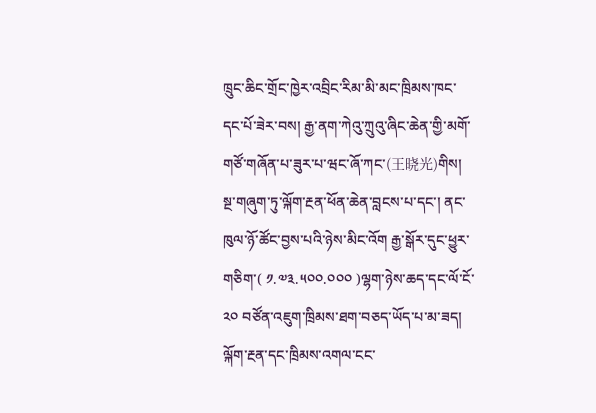ཁྲུང་ཆིང་གྲོང་ཁྱེར་འབྲིང་རིམ་མི་མང་ཁྲིམས་ཁང་དང་པོ་ཟེར་བས། རྒྱ་ནག་ཀེའུ་ཀྲུའུ་ཞིང་ཆེན་གྱི་མགོ་གཙོ་གཞོན་པ་ཟུར་པ་ཝང་ཞོ་ཀང་(王晓光)གིས། སྔ་གཞུག་ཏུ་ལྐོག་རྔན་ཕོན་ཆེན་བླངས་པ་དང་། ནང་ཁུལ་ཉོ་ཚོང་བྱས་པའི་ཉེས་མིང་འོག རྒྱ་སྒོར་དུང་ཕྱུར་གཅིག་( ༡.༧༣.༥༠༠.༠༠༠ )ལྷག་ཉེས་ཆད་དང་ལོ་ངོ་ ༢༠ བཙོན་འཇུག་ཁྲིམས་ཐག་བཅད་ཡོད་པ་མ་ཟད། ལྐོག་རྔན་དང་ཁྲིམས་འགལ་ངང་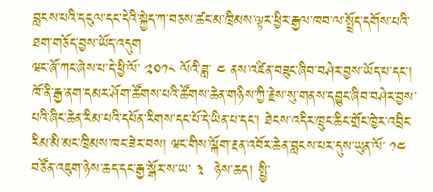བླངས་པའི་དངུལ་དང་དེའི་སྐྱེད་ཀ་བཅས་ཚང་མ་ཁྲིམས་ལྟར་ཕྱིར་རྒྱལ་ཁབ་ལ་སྤྲོད་དགོས་པའི་ཐག་གཅོད་བྱས་ཡོད་འདུག
ཝང་ཞོ་ཀང་ཞེས་པ་དེ་ཕྱི་ལོ་ ༢༠༡༨ ལོའི་ཟླ་ ༤ ནས་འཛིན་བཟུང་ཞིབ་བཤེར་བྱས་ཡོད་པ་དང་། ཁོ་ནི་རྒྱ་ནག་དམར་ཤོག་ཚོགས་པའི་ཚོགས་ཆེན་གཉིས་ཀྱི་རྗེས་སུ་གནས་དབྱུང་ཞིབ་བཤེར་བྱས་པའི་ཞིང་ཆེན་རིམ་པའི་དཔོན་རིགས་དང་པོ་དེ་ཡིན་པ་དང་། ཐེངས་འདིར་ཁྲུང་ཆིང་གྲོང་ཁྱེར་འབྲིང་རིམ་མི་མང་ཁྲིམས་ཁང་ཟེར་བས། ཝང་གིས་ལྐོག་རྔན་འབོར་ཆེན་བླངས་པར་དུས་ཡུན་ལོ་ ༡༤  བཙོན་འཇུག་ཉེས་ཆད་དང་རྒྱ་སྒོར་ས་ཡ་ ༣  ཉེས་ཆད། སྤྱི་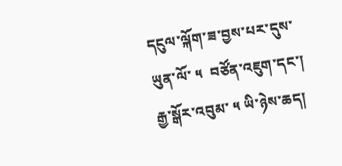དངུལ་ལྐོག་ཟ་བྱས་པར་དུས་ཡུན་ལོ་ ༥  བཙོན་འཇུག་དང་། རྒྱ་སྒོར་འབུམ་ ༥ ཡི་ཉེས་ཆད།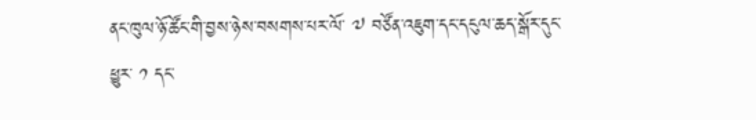ནང་ཁུལ་ཉོ་ཚོང་གི་བྱས་ཉེས་བསགས་པར་ལོ་ ༧ བཙོན་འཇུག་དང་དངུལ་ཆད་སྒོར་དུང་ཕྱུར་ ༡ དང་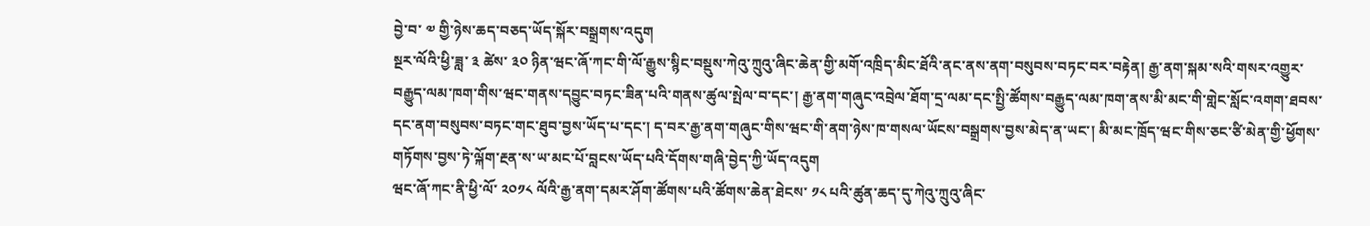བྱེ་བ་ ༧ གྱི་ཉེས་ཆད་བཅད་ཡོད་སྐོར་བསྒྲགས་འདུག
སྔར་ལོའི་ཕྱི་ཟླ་ ༣ ཚེས་ ༣༠ ཉིན་ཝང་ཞོ་ཀང་གི་ལོ་རྒྱུས་སྙིང་བསྡུས་ཀེའུ་ཀྲུའུ་ཞིང་ཆེན་གྱི་མགོ་འཁྲིད་མིང་ཐོའི་ནང་ནས་ནག་བསུབས་བཏང་བར་བརྟེན། རྒྱ་ནག་སྐམ་སའི་གསར་འགྱུར་བརྒྱུད་ལམ་ཁག་གིས་ཝང་གནས་དབྱུང་བཏང་ཟིན་པའི་གནས་ཚུལ་སྤེལ་བ་དང་། རྒྱ་ནག་གཞུང་འབྲེལ་ཐོག་དྲ་ལམ་དང་སྤྱི་ཚོགས་བརྒྱུད་ལམ་ཁག་ནས་མི་མང་གི་གླེང་སློང་འགག་ཐབས་དང་ནག་བསུབས་བཏང་གང་ཐུབ་བྱས་ཡོད་པ་དང་། ད་བར་རྒྱ་ནག་གཞུང་གིས་ཝང་གི་ནག་ཉེས་ཁ་གསལ་ཡོངས་བསྒྲགས་བྱས་མེད་ན་ཡང་། མི་མང་ཁྲོད་ཝང་གིས་ཅང་ཙི་མེན་གྱི་ཕྱོགས་གཏོགས་བྱས་ཏེ་ལྐོག་རྔན་ས་ཡ་མང་པོ་བླངས་ཡོད་པའི་དོགས་གཞི་བྱེད་ཀྱི་ཡོད་འདུག
ཝང་ཞོ་ཀང་ནི་ཕྱི་ལོ་ ༢༠༡༨ ལོའི་རྒྱ་ནག་དམར་ཤོག་ཚོགས་པའི་ཚོགས་ཆེན་ཐེངས་ ༡༨ པའི་ཚུན་ཆད་དུ་ཀེའུ་ཀྲུའུ་ཞིང་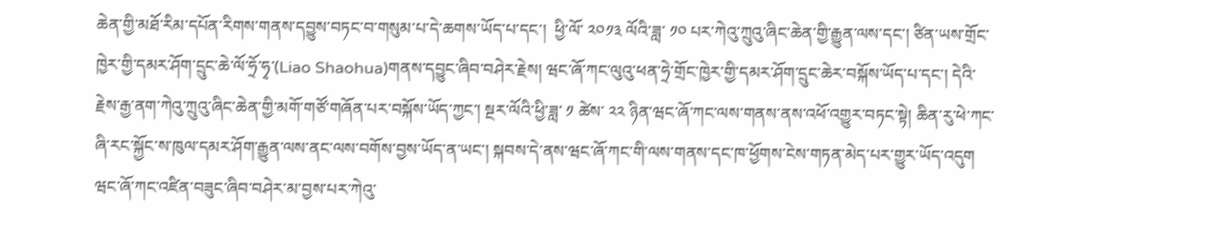ཆེན་གྱི་མཐོ་རིམ་དཔོན་རིགས་གནས་དབྱུས་བཏང་བ་གསུམ་པ་དེ་ཆགས་ཡོད་པ་དང་།  ཕྱི་ལོ་ ༢༠༡༣ ལོའི་ཟླ་ ༡༠ པར་ཀེའུ་ཀྲུའུ་ཞིང་ཆེན་གྱི་རྒྱུན་ལས་དང་། ཙིན་ཡས་གྲོང་ཁྱེར་གྱི་དམར་ཤོག་དྲུང་ཆེ་ལོ་ཧྲོ་ཧྭ་(Liao Shaohua)གནས་དབྱུང་ཞིབ་བཤེར་རྗེས། ཝང་ཞོ་ཀང་ལུའུ་ཕན་ཧྲེ་གྲོང་ཁྱེར་གྱི་དམར་ཤོག་དྲུང་ཆེར་བསྐོས་ཡོད་པ་དང་། དེའི་རྗེས་རྒྱ་ནག་ཀེའུ་ཀྲུའུ་ཞིང་ཆེན་གྱི་མགོ་གཙོ་གཞོན་པར་བསྐོས་ཡོད་ཀྱང་། སྔར་ལོའི་ཕྱི་ཟླ་ ༡ ཚེས་ ༢༢ ཉིན་ཝང་ཞོ་ཀང་ལས་གནས་ནས་འཕོ་འགྱུར་བཏང་སྟེ། ཆིན་རུ་ཕེ་ཀང་ཞི་རང་སྐྱོང་ས་ཁུལ་དམར་ཤོག་རྒྱུན་ལས་ནང་ལས་བགོས་བྱས་ཡོད་ན་ཡང་། སྐབས་དེ་ནས་ཝང་ཞོ་ཀང་གི་ལས་གནས་དང་ཁ་ཕྱོགས་ངེས་གཏན་མེད་པར་གྱུར་ཡོད་འདུག
ཝང་ཞོ་ཀང་འཛིན་བཟུང་ཞིབ་བཤེར་མ་བྱས་པར་ཀེའུ་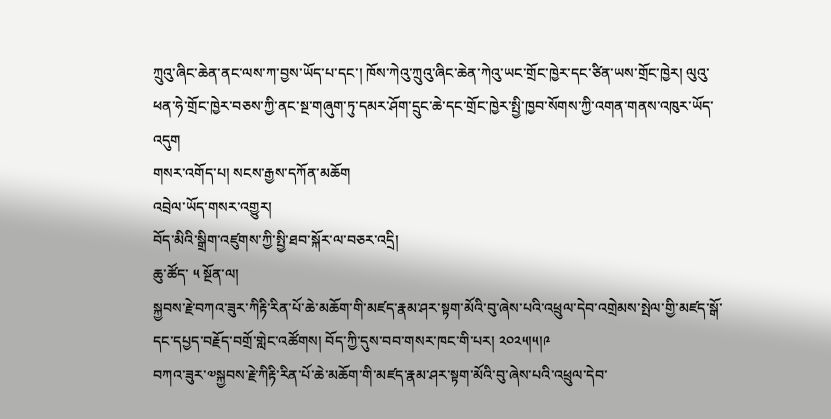ཀྲུའུ་ཞིང་ཆེན་ནང་ལས་ཀ་བྱས་ཡོད་པ་དང་། ཁོས་ཀེའུ་ཀྲུའུ་ཞིང་ཆེན་ཀེའུ་ཡང་གྲོང་ཁྱེར་དང་ཙིན་ཡས་གྲོང་ཁྱེར། ལུའུ་ཕན་ཧེ་གྲོང་ཁྱེར་བཅས་ཀྱི་ནང་སྔ་གཞུག་ཏུ་དམར་ཤོག་དྲུང་ཆེ་དང་གྲོང་ཁྱེར་སྤྱི་ཁྱབ་སོགས་ཀྱི་འགན་གནས་འཁུར་ཡོད་འདུག
གསར་འགོད་པ། སངས་རྒྱས་དཀོན་མཆོག
འབྲེལ་ཡོད་གསར་འགྱུར།
བོད་མིའི་སྒྲིག་འཛུགས་ཀྱི་སྤྱི་ཐབ་སྐོར་ལ་བཅར་འདྲི།
ཆུ་ཚོད་ ༥ སྔོན་ལ།
སྐྱབས་རྗེ་བཀའ་ཟུར་ཀིརྟི་རིན་པོ་ཆེ་མཆོག་གི་མཛད་རྣམ་ཤར་སྟག་མོའི་བུ་ཞེས་པའི་འཕྲུལ་དེབ་འགྲེམས་སྤེལ་གྱི་མཛད་སྒོ་དང་དཔྱད་བརྗོད་བགྲོ་གླེང་འཚོགས། བོད་ཀྱི་དུས་བབ་གསར་ཁང་གི་པར། ༢༠༢༥།༥།༩
བཀའ་ཟུར་༧སྐྱབས་རྗེ་ཀིརྟི་རིན་པོ་ཆེ་མཆོག་གི་མཛད་རྣམ་ཤར་སྟག་མོའི་བུ་ཞེས་པའི་འཕྲུལ་དེབ་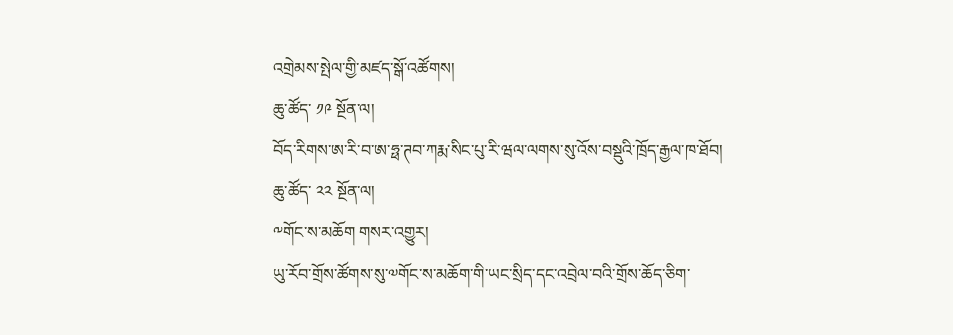འགྲེམས་སྤེལ་གྱི་མཛད་སྒོ་འཚོགས།
ཆུ་ཚོད་ ༡༩ སྔོན་ལ།
བོད་རིགས་ཨ་རི་བ་ཨ་ཧྥ་ཊབ་ཀརྨ་སིང་པུ་རི་ཝལ་ལགས་སུ་འོས་བསྡུའི་ཁྲོད་རྒྱལ་ཁ་ཐོབ།
ཆུ་ཚོད་ ༢༢ སྔོན་ལ།
༸གོང་ས་མཆོག གསར་འགྱུར།
ཡུ་རོབ་གྲོས་ཚོགས་སུ་༧གོང་ས་མཆོག་གི་ཡང་སྲིད་དང་འབྲེལ་བའི་གྲོས་ཆོད་ཅིག་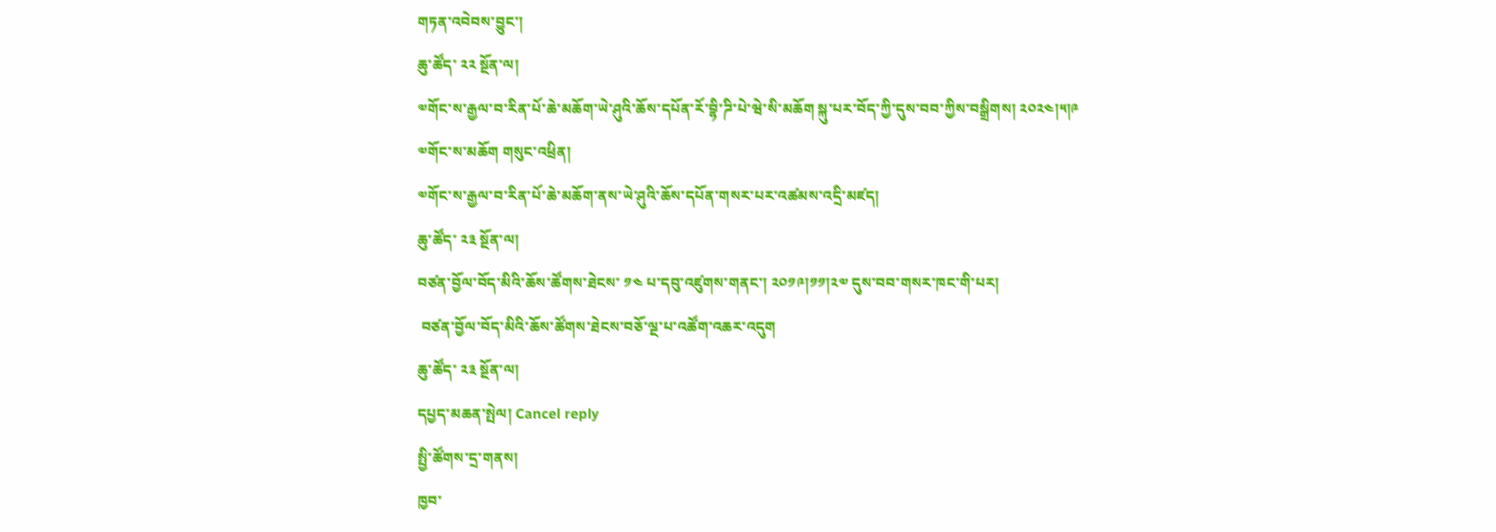གཏན་འབེབས་བྱུང་།
ཆུ་ཚོད་ ༢༢ སྔོན་ལ།
༧གོང་ས་རྒྱལ་བ་རིན་པོ་ཆེ་མཆོག་ཡེ་ཤུའི་ཆོས་དཔོན་རོ་བྷི་ཌི་པེ་ཝེ་སི་མཆོག སྐུ་པར་བོད་ཀྱི་དུས་བབ་ཀྱིས་བསྒྲིགས། ༢༠༢༤།༥།༩
༧གོང་ས་མཆོག གསུང་འཕྲིན།
༧གོང་ས་རྒྱལ་བ་རིན་པོ་ཆེ་མཆོག་ནས་ཡེ་ཤུའི་ཆོས་དཔོན་གསར་པར་འཚམས་འདྲི་མཛད།
ཆུ་ཚོད་ ༢༣ སྔོན་ལ།
བཙན་བྱོལ་བོད་མིའི་ཆོས་ཚོགས་ཐེངས་ ༡༤ པ་དབུ་འཛུགས་གནང་། ༢༠༡༩།༡༡།༢༧ དུས་བབ་གསར་ཁང་གི་པར།
 བཙན་བྱོལ་བོད་མིའི་ཆོས་ཚོགས་ཐེངས་བཅོ་ལྔ་པ་འཚོག་འཆར་འདུག
ཆུ་ཚོད་ ༢༣ སྔོན་ལ།
དཔྱད་མཆན་སྤེལ། Cancel reply
སྤྱི་ཚོགས་དྲ་གནས།
ཁྱབ་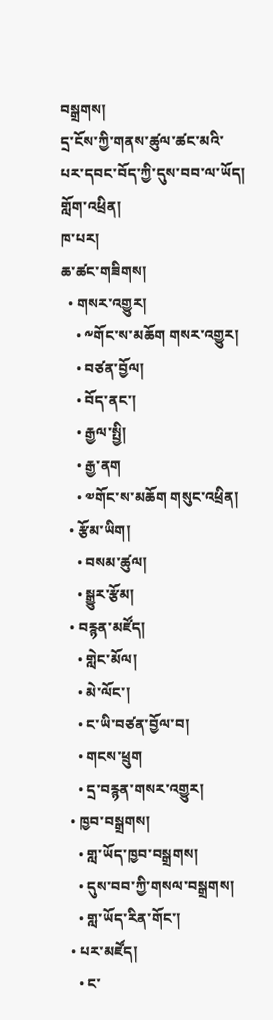བསྒྲགས།
དྲ་ངོས་ཀྱི་གནས་ཚུལ་ཚང་མའི་པར་དབང་བོད་ཀྱི་དུས་བབ་ལ་ཡོད།
གློག་འཕྲིན།
ཁ་པར།
ཆ་ཚང་གཟིགས།
  • གསར་འགྱུར།
    • ༸གོང་ས་མཆོག གསར་འགྱུར།
    • བཙན་བྱོལ།
    • བོད་ནང་།
    • རྒྱལ་སྤྱི།
    • རྒྱ་ནག
    • ༧གོང་ས་མཆོག གསུང་འཕྲིན།
  • རྩོམ་ཡིག།
    • བསམ་ཚུལ།
    • སྒྱུར་རྩོམ།
  • བརྙན་མཛོད།
    • གླེང་མོལ།
    • མེ་ལོང་།
    • ང་ཡི་བཙན་བྱོལ་བ།
    • གངས་ཕྲུག
    • དྲ་བརྙན་གསར་འགྱུར།
  • ཁྱབ་བསྒྲགས།
    • གླ་ཡོད་ཁྱབ་བསྒྲགས།
    • དུས་བབ་ཀྱི་གསལ་བསྒྲགས།
    • གླ་ཡོད་རིན་གོང་།
  • པར་མཛོད།
    • ང་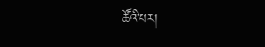ཚོའི་པར།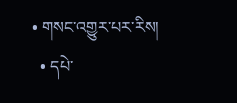• གསང་འགྱུར་པར་རིས།
  • དཔེ་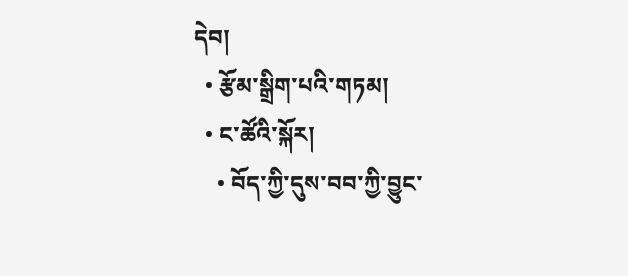དེབ།
  • རྩོམ་སྒྲིག་པའི་གཏམ།
  • ང་ཚོའི་སྐོར།
    • བོད་ཀྱི་དུས་བབ་ཀྱི་བྱུང་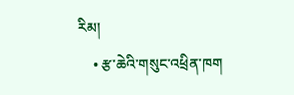རིམ།
    • རྩ་ཆེའི་གསུང་འཕྲིན་ཁག